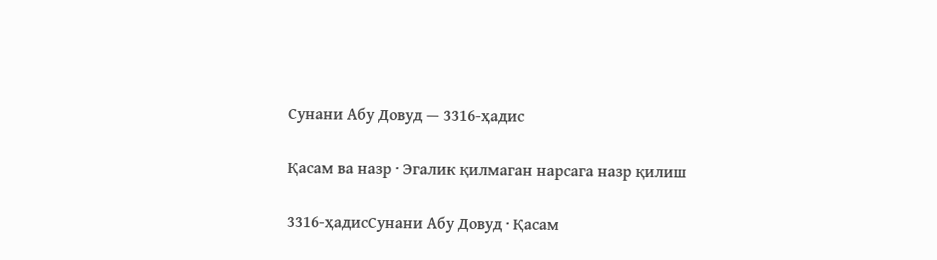Сунани Абу Довуд — 3316-ҳадис

Қасам ва назр · Эгалик қилмаган нарсага назр қилиш

3316-ҳадисСунани Абу Довуд · Қасам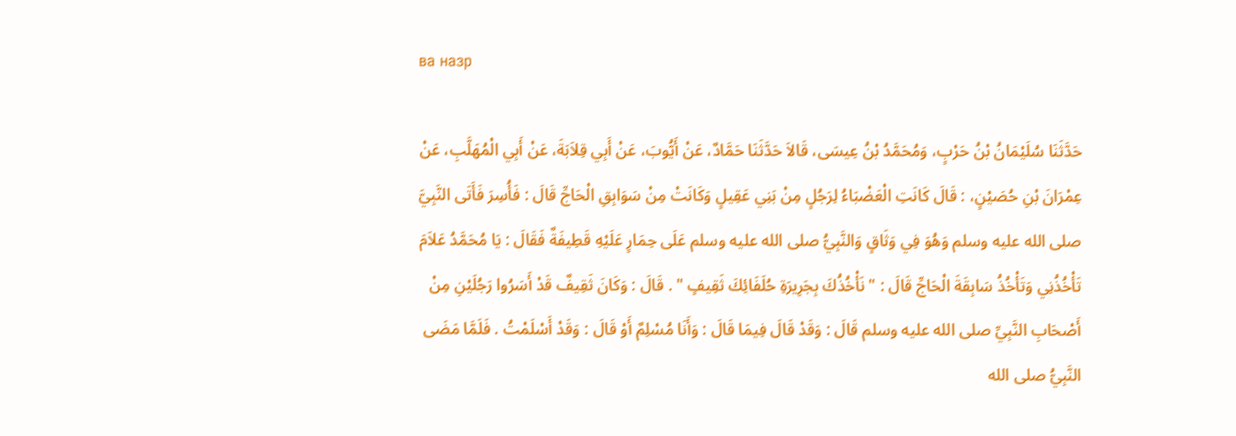ва назр

حَدَّثَنَا سُلَيْمَانُ بْنُ حَرْبٍ، وَمُحَمَّدُ بْنُ عِيسَى، قَالاَ حَدَّثَنَا حَمَّادٌ، عَنْ أَيُّوبَ، عَنْ أَبِي قِلاَبَةَ، عَنْ أَبِي الْمُهَلَّبِ، عَنْ عِمْرَانَ بْنِ حُصَيْنٍ، : قَالَ كَانَتِ الْعَضْبَاءُ لِرَجُلٍ مِنْ بَنِي عَقِيلٍ وَكَانَتْ مِنْ سَوَابِقِ الْحَاجِّ قَالَ : فَأُسِرَ فَأَتَى النَّبِيَّ صلى الله عليه وسلم وَهُوَ فِي وَثَاقٍ وَالنَّبِيُّ صلى الله عليه وسلم عَلَى حِمَارٍ عَلَيْهِ قَطِيفَةٌ فَقَالَ : يَا مُحَمَّدُ عَلاَمَ تَأْخُذُنِي وَتَأْخُذُ سَابِقَةَ الْحَاجِّ قَالَ : " نَأْخُذُكَ بِجَرِيرَةِ حُلَفَائِكَ ثَقِيفٍ " . قَالَ : وَكَانَ ثَقِيفٌ قَدْ أَسَرُوا رَجُلَيْنِ مِنْ أَصْحَابِ النَّبِيِّ صلى الله عليه وسلم قَالَ : وَقَدْ قَالَ فِيمَا قَالَ : وَأَنَا مُسْلِمٌ أَوْ قَالَ : وَقَدْ أَسْلَمْتُ . فَلَمَّا مَضَى النَّبِيُّ صلى الله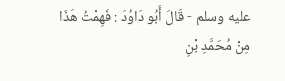عليه وسلم - قَالَ أَبُو دَاوُدَ : فَهِمْتُ هَذَا مِنْ مُحَمَّدِ بْنِ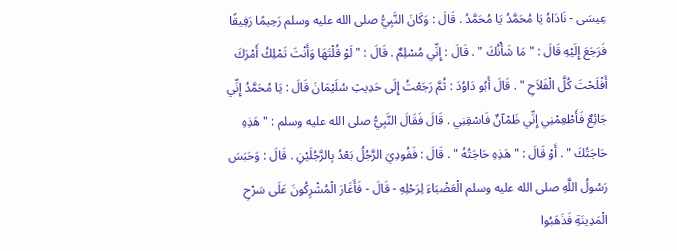عِيسَى - نَادَاهُ يَا مُحَمَّدُ يَا مُحَمَّدُ . قَالَ : وَكَانَ النَّبِيُّ صلى الله عليه وسلم رَحِيمًا رَفِيقًا فَرَجَعَ إِلَيْهِ قَالَ : " مَا شَأْنُكَ " . قَالَ : إِنِّي مُسْلِمٌ . قَالَ : " لَوْ قُلْتَهَا وَأَنْتَ تَمْلِكُ أَمْرَكَ أَفْلَحْتَ كُلَّ الْفَلاَحِ " . قَالَ أَبُو دَاوُدَ : ثُمَّ رَجَعْتُ إِلَى حَدِيثِ سُلَيْمَانَ قَالَ : يَا مُحَمَّدُ إِنِّي جَائِعٌ فَأَطْعِمْنِي إِنِّي ظَمْآنٌ فَاسْقِنِي . قَالَ فَقَالَ النَّبِيُّ صلى الله عليه وسلم : " هَذِهِ حَاجَتُكَ " . أَوْ قَالَ : " هَذِهِ حَاجَتُهُ " . قَالَ : فَفُودِيَ الرَّجُلُ بَعْدُ بِالرَّجُلَيْنِ . قَالَ : وَحَبَسَ رَسُولُ اللَّهِ صلى الله عليه وسلم الْعَضْبَاءَ لِرَحْلِهِ - قَالَ - فَأَغَارَ الْمُشْرِكُونَ عَلَى سَرْحِ الْمَدِينَةِ فَذَهَبُوا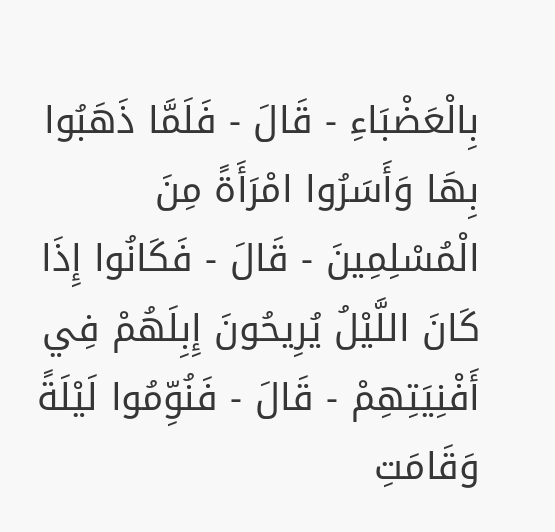بِالْعَضْبَاءِ - قَالَ - فَلَمَّا ذَهَبُوا بِهَا وَأَسَرُوا امْرَأَةً مِنَ الْمُسْلِمِينَ - قَالَ - فَكَانُوا إِذَا كَانَ اللَّيْلُ يُرِيحُونَ إِبِلَهُمْ فِي أَفْنِيَتِهِمْ - قَالَ - فَنُوِّمُوا لَيْلَةً وَقَامَتِ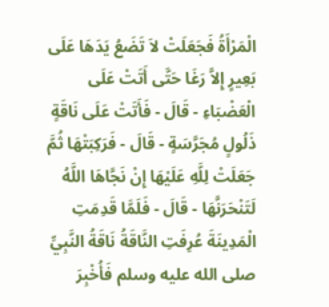الْمَرْأَةُ فَجَعَلَتْ لاَ تَضَعُ يَدَهَا عَلَى بَعِيرٍ إِلاَّ رَغَا حَتَّى أَتَتْ عَلَى الْعَضْبَاءِ - قَالَ - فَأَتَتْ عَلَى نَاقَةٍ ذَلُولٍ مُجَرَّسَةٍ - قَالَ - فَرَكِبَتْهَا ثُمَّ جَعَلَتْ لِلَّهِ عَلَيْهَا إِنْ نَجَّاهَا اللَّهُ لَتَنْحَرَنَّهَا - قَالَ - فَلَمَّا قَدِمَتِ الْمَدِينَةَ عُرِفَتِ النَّاقَةُ نَاقَةُ النَّبِيِّ صلى الله عليه وسلم فَأُخْبِرَ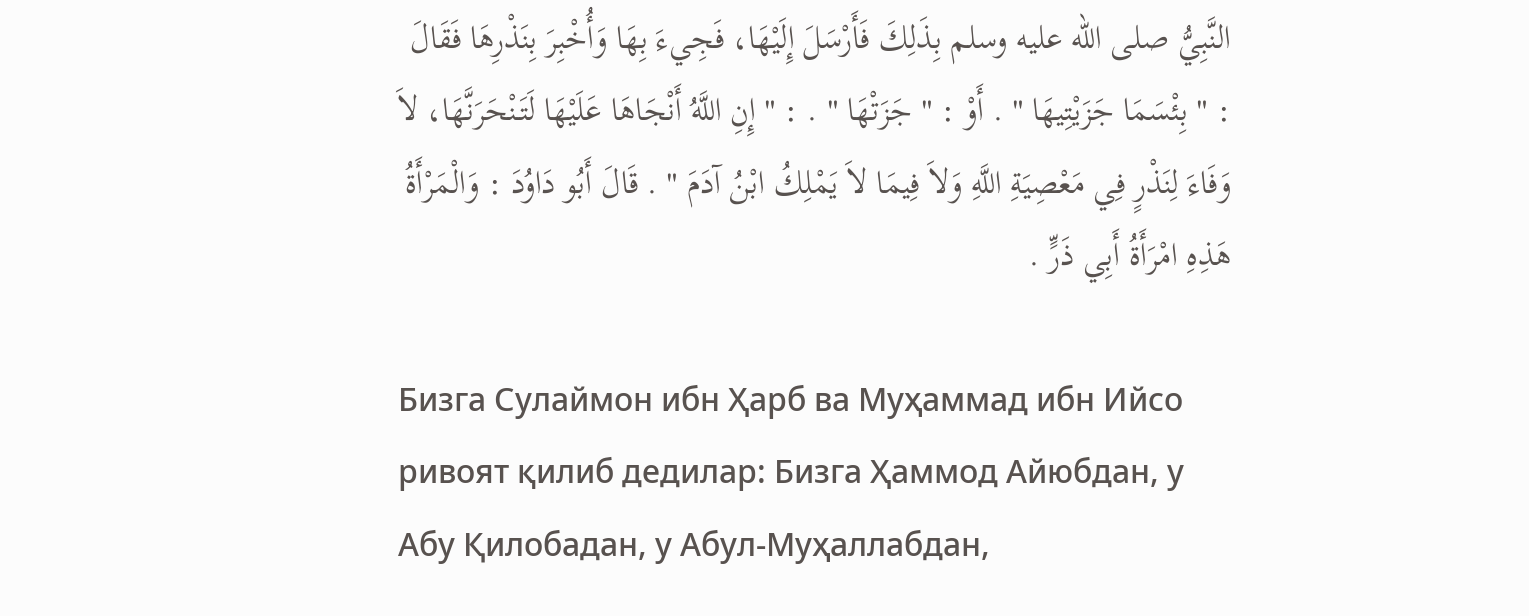النَّبِيُّ صلى الله عليه وسلم بِذَلِكَ فَأَرْسَلَ إِلَيْهَا، فَجِيءَ بِهَا وَأُخْبِرَ بِنَذْرِهَا فَقَالَ : " بِئْسَمَا جَزَيْتِيهَا " . أَوْ : " جَزَتْهَا " . : " إِنِ اللَّهُ أَنْجَاهَا عَلَيْهَا لَتَنْحَرَنَّهَا، لاَ وَفَاءَ لِنَذْرٍ فِي مَعْصِيَةِ اللَّهِ وَلاَ فِيمَا لاَ يَمْلِكُ ابْنُ آدَمَ " . قَالَ أَبُو دَاوُدَ : وَالْمَرْأَةُ هَذِهِ امْرَأَةُ أَبِي ذَرٍّ .

Бизга Сулаймон ибн Ҳарб ва Муҳаммад ибн Ийсо ривоят қилиб дедилар: Бизга Ҳаммод Айюбдан, у Абу Қилобадан, у Абул-Муҳаллабдан,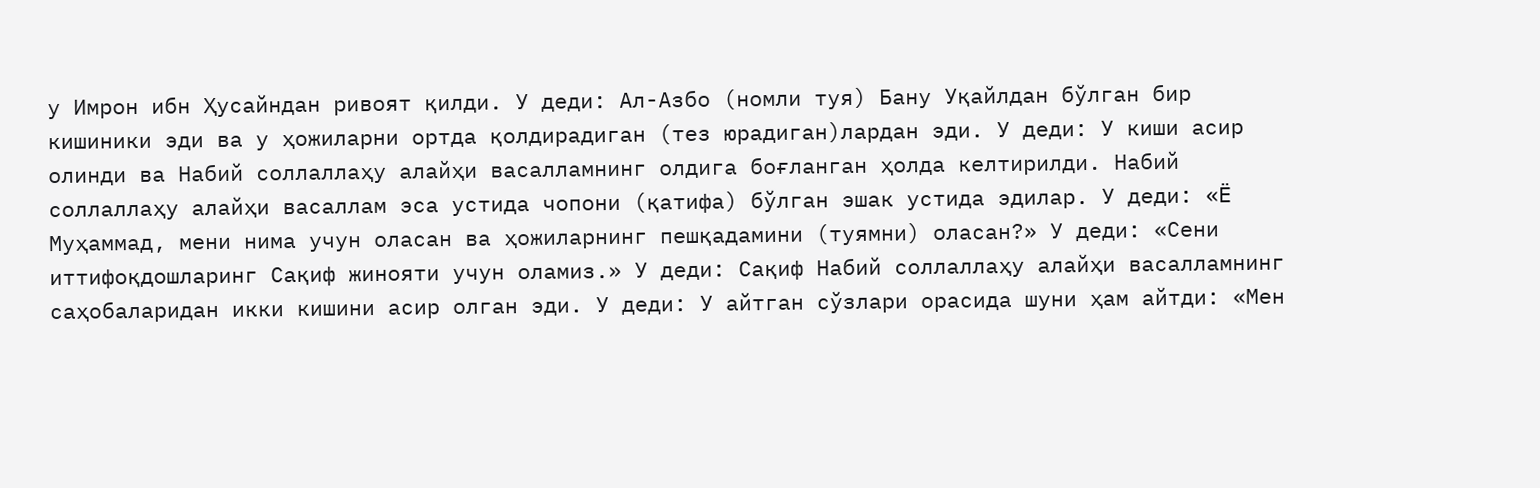у Имрон ибн Ҳусайндан ривоят қилди. У деди: Ал-Азбо (номли туя) Бану Уқайлдан бўлган бир кишиники эди ва у ҳожиларни ортда қолдирадиган (тез юрадиган)лардан эди. У деди: У киши асир олинди ва Набий соллаллаҳу алайҳи васалламнинг олдига боғланган ҳолда келтирилди. Набий соллаллаҳу алайҳи васаллам эса устида чопони (қатифа) бўлган эшак устида эдилар. У деди: «Ё Муҳаммад, мени нима учун оласан ва ҳожиларнинг пешқадамини (туямни) оласан?» У деди: «Сени иттифоқдошларинг Сақиф жинояти учун оламиз.» У деди: Сақиф Набий соллаллаҳу алайҳи васалламнинг саҳобаларидан икки кишини асир олган эди. У деди: У айтган сўзлари орасида шуни ҳам айтди: «Мен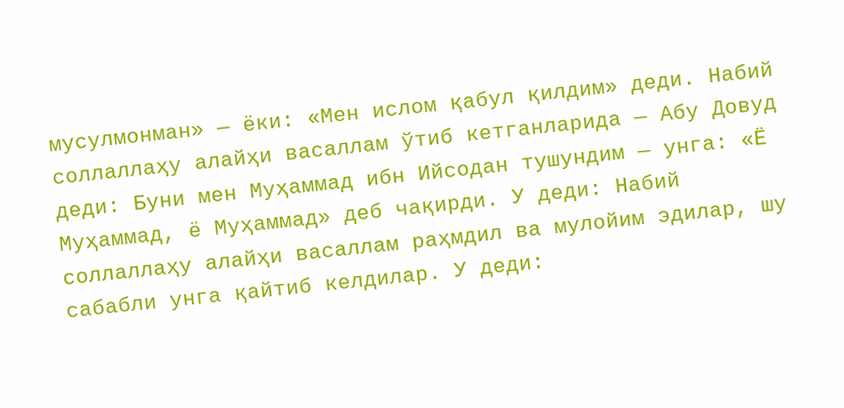мусулмонман» — ёки: «Мен ислом қабул қилдим» деди. Набий соллаллаҳу алайҳи васаллам ўтиб кетганларида — Абу Довуд деди: Буни мен Муҳаммад ибн Ийсодан тушундим — унга: «Ё Муҳаммад, ё Муҳаммад» деб чақирди. У деди: Набий соллаллаҳу алайҳи васаллам раҳмдил ва мулойим эдилар, шу сабабли унга қайтиб келдилар. У деди: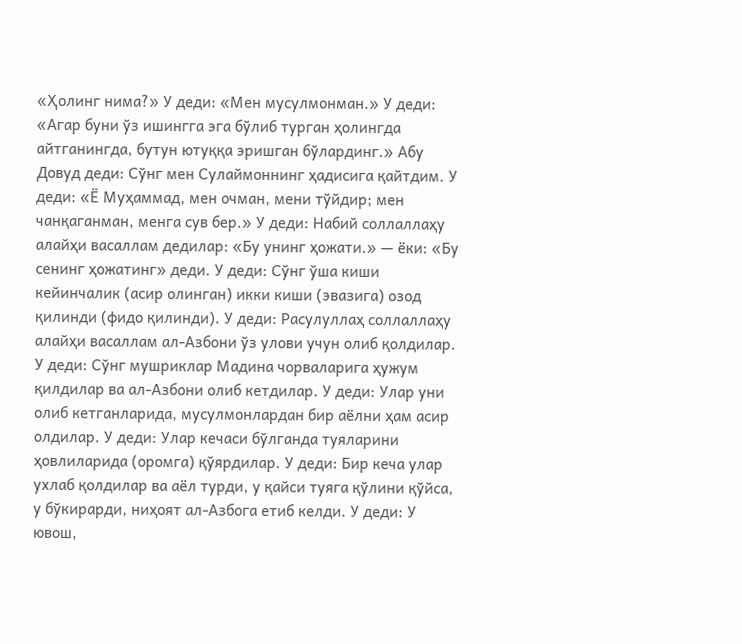«Ҳолинг нима?» У деди: «Мен мусулмонман.» У деди: «Агар буни ўз ишингга эга бўлиб турган ҳолингда айтганингда, бутун ютуққа эришган бўлардинг.» Абу Довуд деди: Сўнг мен Сулаймоннинг ҳадисига қайтдим. У деди: «Ё Муҳаммад, мен очман, мени тўйдир; мен чанқаганман, менга сув бер.» У деди: Набий соллаллаҳу алайҳи васаллам дедилар: «Бу унинг ҳожати.» — ёки: «Бу сенинг ҳожатинг» деди. У деди: Сўнг ўша киши кейинчалик (асир олинган) икки киши (эвазига) озод қилинди (фидо қилинди). У деди: Расулуллаҳ соллаллаҳу алайҳи васаллам ал-Азбони ўз улови учун олиб қолдилар. У деди: Сўнг мушриклар Мадина чорваларига ҳужум қилдилар ва ал-Азбони олиб кетдилар. У деди: Улар уни олиб кетганларида, мусулмонлардан бир аёлни ҳам асир олдилар. У деди: Улар кечаси бўлганда туяларини ҳовлиларида (оромга) қўярдилар. У деди: Бир кеча улар ухлаб қолдилар ва аёл турди, у қайси туяга қўлини қўйса, у бўкирарди, ниҳоят ал-Азбога етиб келди. У деди: У ювош,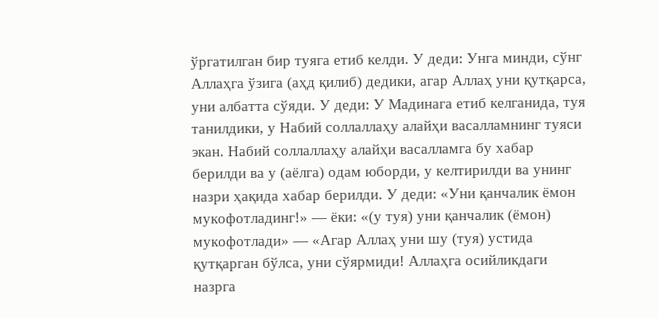ўргатилган бир туяга етиб келди. У деди: Унга минди, сўнг Аллаҳга ўзига (аҳд қилиб) дедики, агар Аллаҳ уни қутқарса, уни албатта сўяди. У деди: У Мадинага етиб келганида, туя танилдики, у Набий соллаллаҳу алайҳи васалламнинг туяси экан. Набий соллаллаҳу алайҳи васалламга бу хабар берилди ва у (аёлга) одам юборди, у келтирилди ва унинг назри ҳақида хабар берилди. У деди: «Уни қанчалик ёмон мукофотладинг!» — ёки: «(у туя) уни қанчалик (ёмон) мукофотлади» — «Агар Аллаҳ уни шу (туя) устида қутқарган бўлса, уни сўярмиди! Аллаҳга осийликдаги назрга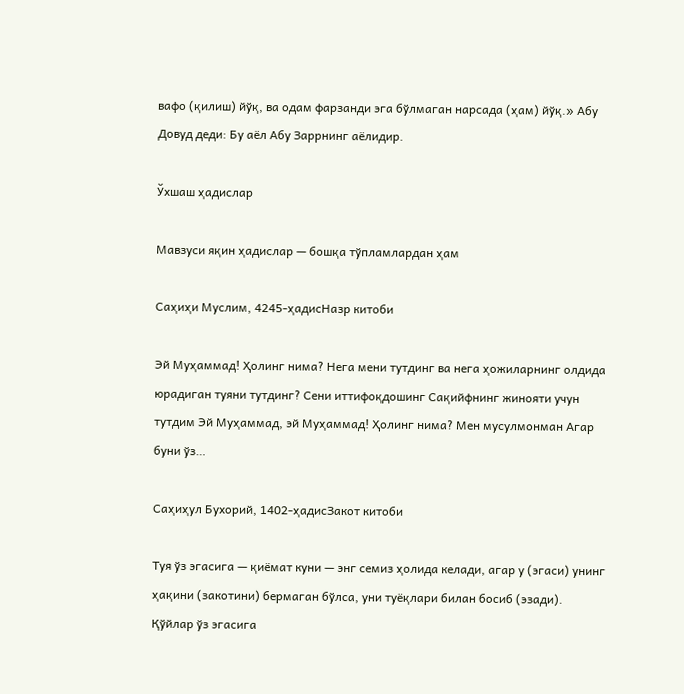вафо (қилиш) йўқ, ва одам фарзанди эга бўлмаган нарсада (ҳам) йўқ.» Абу Довуд деди: Бу аёл Абу Заррнинг аёлидир.

Ўхшаш ҳадислар

Мавзуси яқин ҳадислар — бошқа тўпламлардан ҳам

Саҳиҳи Муслим, 4245-ҳадисНазр китоби

Эй Муҳаммад! Ҳолинг нима? Нега мени тутдинг ва нега ҳожиларнинг олдида юрадиган туяни тутдинг? Сени иттифоқдошинг Сақийфнинг жинояти учун тутдим Эй Муҳаммад, эй Муҳаммад! Ҳолинг нима? Мен мусулмонман Агар буни ўз…

Саҳиҳул Бухорий, 1402-ҳадисЗакот китоби

Туя ўз эгасига — қиёмат куни — энг семиз ҳолида келади, агар у (эгаси) унинг ҳақини (закотини) бермаган бўлса, уни туёқлари билан босиб (эзади). Қўйлар ўз эгасига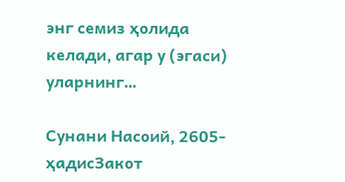энг семиз ҳолида келади, агар у (эгаси) уларнинг…

Сунани Насоий, 2605-ҳадисЗакот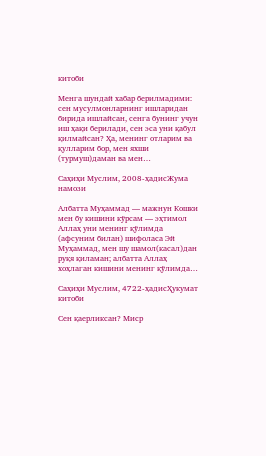китоби

Менга шундай хабар берилмадими: сен мусулмонларнинг ишларидан бирида ишлайсан, сенга бунинг учун иш ҳақи берилади, сен эса уни қабул қилмайсан? Ҳа, менинг отларим ва қулларим бор, мен яхши (турмуш)даман ва мен…

Саҳиҳи Муслим, 2008-ҳадисЖума намози

Албатта Муҳаммад — мажнун Кошки мен бу кишини кўрсам — эҳтимол Аллаҳ уни менинг қўлимда (афсуним билан) шифоласа Эй Муҳаммад, мен шу шамол(касал)дан руқя қиламан; албатта Аллаҳ хоҳлаган кишини менинг қўлимда…

Саҳиҳи Муслим, 4722-ҳадисҲукумат китоби

Сен қаерликсан? Миср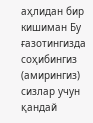аҳлидан бир кишиман Бу ғазотингизда соҳибингиз (амирингиз) сизлар учун қандай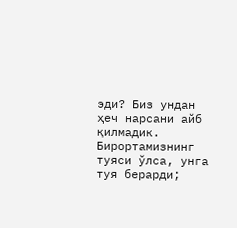эди? Биз ундан ҳеч нарсани айб қилмадик. Бирортамизнинг туяси ўлса, унга туя берарди;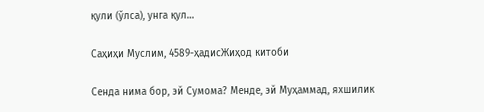қули (ўлса), унга қул…

Саҳиҳи Муслим, 4589-ҳадисЖиҳод китоби

Сенда нима бор, эй Сумома? Менде, эй Муҳаммад, яхшилик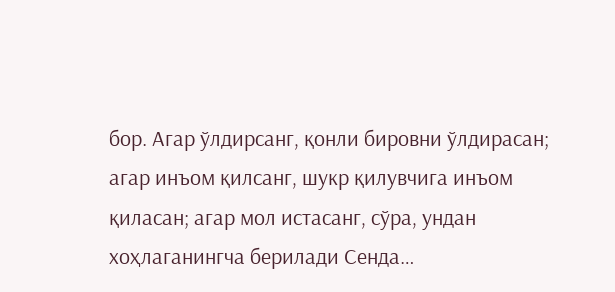бор. Агар ўлдирсанг, қонли бировни ўлдирасан; агар инъом қилсанг, шукр қилувчига инъом қиласан; агар мол истасанг, сўра, ундан хоҳлаганингча берилади Сенда…